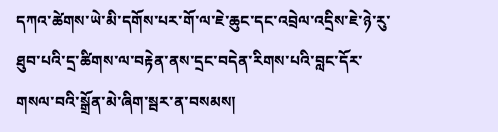དཀའ་ཚེགས་ཡེ་མི་དགོས་པར་གོ་ལ་ཇེ་ཆུང་དང་འབྲེལ་འདྲིས་ཇེ་ཉེ་རུ་ཐུབ་པའི་དྲ་ཚིགས་ལ་བརྟེན་ནས་དྲང་བདེན་རིགས་པའི་བླང་དོར་གསལ་བའི་སྒྲོན་མེ་ཞིག་སྦར་ན་བསམས།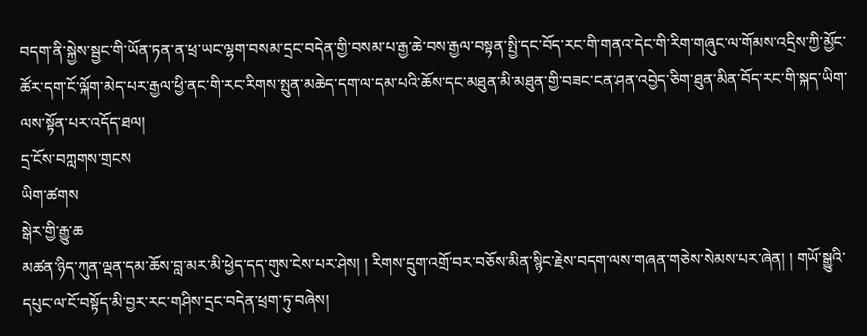བདག་ནི་སྐྱེས་སྦྱང་གི་ཡོན་ཏན་ན་ཕྲ་ཡང་ལྷག་བསམ་དྲང་བདེན་གྱི་བསམ་པ་རྒྱ་ཆེ་བས་རྒྱལ་བསྟན་སྤྱི་དང་བོད་རང་གི་གནའ་དེང་གི་རིག་གཞུང་ལ་གོམས་འདྲིས་ཀྱི་མྱོང་ཚོར་དག་ངོ་ལྐོག་མེད་པར་རྒྱལ་ཕྱི་ནང་གི་རང་རིགས་སྤུན་མཆེད་དག་ལ་དམ་པའི་ཆོས་དང་མཐུན་མི་མཐུན་གྱི་བཟང་ངན་ཤན་འབྱེད་ཅིག་ཐུན་མིན་བོད་རང་གི་སྐད་ཡིག་ལས་སྟོན་པར་འདོད་ཐལ།
དྲ་ངོས་བཀླགས་གྲངས
ཡིག་ཚགས
སྒེར་གྱི་རྒྱུ་ཆ
མཚན་ཉིད་ཀུན་ལྡན་དམ་ཆོས་བླ་མར་མི་ཕྱེད་དད་གུས་ངེས་པར་ཤེས། ། རིགས་དྲུག་འགྲོ་བར་བཅོས་མིན་སྙིང་རྗེས་བདག་ལས་གཞན་གཅེས་སེམས་པར་ཞེན། ། གཡོ་སྒྱུའི་དཔུང་ལ་ངོ་བསྟོད་མི་བྱར་རང་གཤིས་དྲང་བདེན་ཕྲག་ཏུ་བཞེས།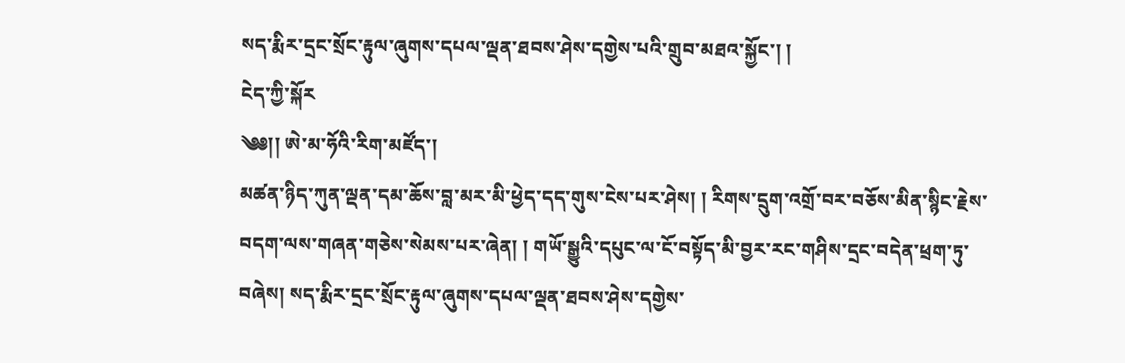སད་རྨིར་དྲང་སྲོང་རྟུལ་ཞུགས་དཔལ་ལྡན་ཐབས་ཤེས་དགྱེས་པའི་གྲུབ་མཐའ་སྐྱོང་། །
ངེད་ཀྱི་སྐོར
༄༅།། ཨེ་མ་ཧོའི་རིག་མཛོད་།
མཚན་ཉིད་ཀུན་ལྡན་དམ་ཆོས་བླ་མར་མི་ཕྱེད་དད་གུས་ངེས་པར་ཤེས། ། རིགས་དྲུག་འགྲོ་བར་བཅོས་མིན་སྙིང་རྗེས་བདག་ལས་གཞན་གཅེས་སེམས་པར་ཞེན། ། གཡོ་སྒྱུའི་དཔུང་ལ་ངོ་བསྟོད་མི་བྱར་རང་གཤིས་དྲང་བདེན་ཕྲག་ཏུ་བཞེས། སད་རྨིར་དྲང་སྲོང་རྟུལ་ཞུགས་དཔལ་ལྡན་ཐབས་ཤེས་དགྱེས་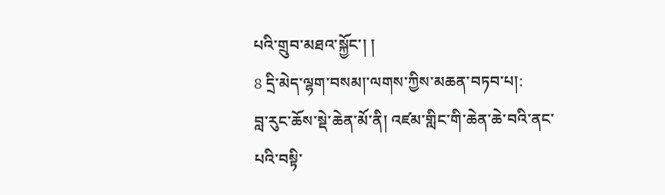པའི་གྲུབ་མཐའ་སྐྱོང་། །
8 དྲི་མེད་ལྷག་བསམ།་ལགས་ཀྱིས་མཆན་བཏབ་པ།:
བླ་རུང་ཆོས་སྡེ་ཆེན་མོ་ནི། འཛམ་གླིང་གི་ཆེན་ཆེ་བའི་ནང་པའི་བསྟི་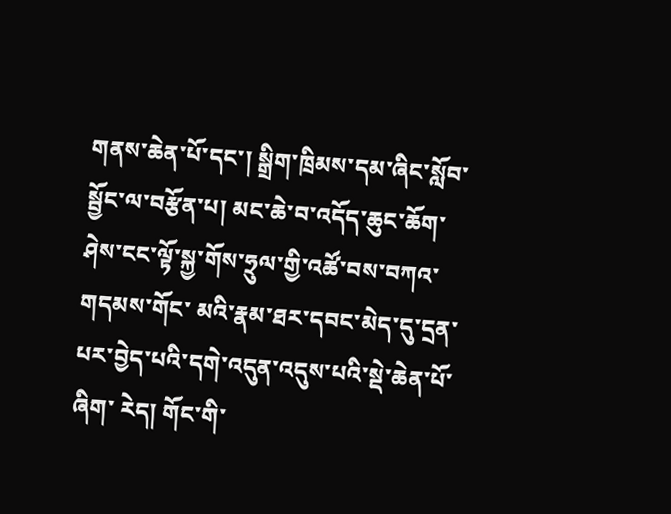གནས་ཆེན་པོ་དང་། སྒྲིག་ཁྲིམས་དམ་ཞིང་སློབ་སྦྱོང་ལ་བརྩོན་པ། མང་ཆེ་བ་འདོད་ཆུང་ཆོག་ཤེས་ངང་ལྟོ་སྐྱ་གོས་ཧྲུལ་གྱི་འཚོ་བས་བཀའ་གདམས་གོང་ མའི་རྣམ་ཐར་དབང་མེད་དུ་དྲན་པར་བྱེད་པའི་དགེ་འདུན་འདུས་པའི་སྡེ་ཆེན་པོ་ཞིག་ རེད། གོང་གི་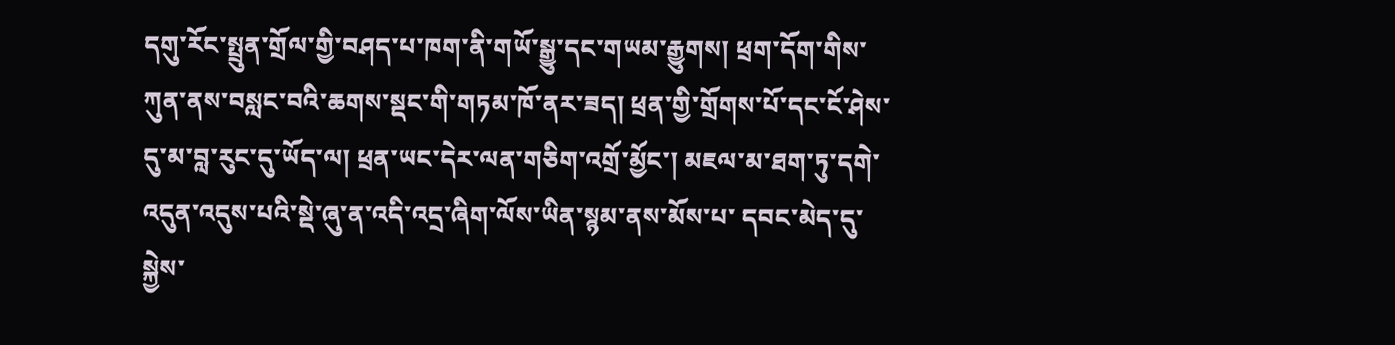དགུ་རོང་སྤྲུན་གྲོལ་གྱི་བཤད་པ་ཁག་ནི་གཡོ་སྒྱུ་དང་གཡམ་རྒྱུགས། ཕྲག་དོག་གིས་ཀུན་ནས་བསླང་བའི་ཆགས་སྡང་གི་གཏམ་ཁོ་ནར་ཟད། ཕྲན་གྱི་གྲོགས་པོ་དང་ངོ་ཤེས་དུ་མ་བླ་རུང་དུ་ཡོད་ལ། ཕྲན་ཡང་དེར་ལན་གཅིག་འགྲོ་མྱོང་། མཇལ་མ་ཐག་ཏུ་དགེ་འདུན་འདུས་པའི་སྡེ་ཞུ་ན་འདི་འདྲ་ཞིག་ལོས་ཡིན་སྙམ་ནས་མོས་པ་ དབང་མེད་དུ་སྐྱེས་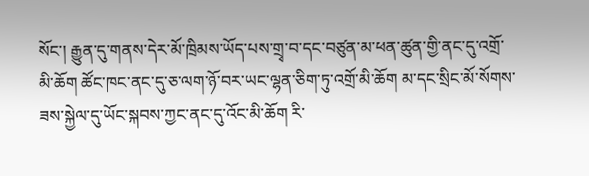སོང་། རྒྱུན་དུ་གནས་དེར་མོ་ཁྲིམས་ཡོད་པས་གྲྭ་བ་དང་བཙུན་མ་ཕན་ཚུན་གྱི་ནང་དུ་འགྲོ་ མི་ཆོག ཚོང་ཁང་ནང་དུ་ཅ་ལག་ཉོ་བར་ཡང་ལྷན་ཅིག་ཏུ་འགྲོ་མི་ཆོག མ་དང་སྲིང་མོ་སོགས་ཟས་སྐྱེལ་དུ་ཡོང་སྐབས་ཀྱང་ནང་དུ་འོང་མི་ཆོག རི་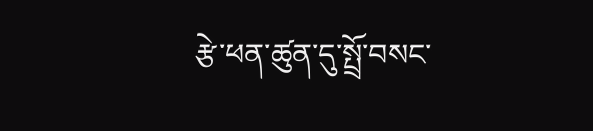རྩེ་ཕན་ཚུན་དུ་སྤྲོ་བསང་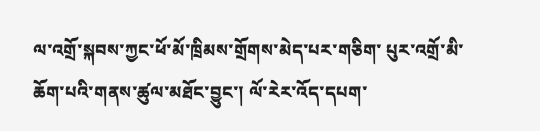ལ་འགྲོ་སྐབས་ཀྱང་ཕོ་མོ་ཁྲིམས་གྲོགས་མེད་པར་གཅིག་ པུར་འགྲོ་མི་ཆོག་པའི་གནས་ཚུལ་མཐོང་བྱུང་། ལོ་རེར་འོད་དཔག་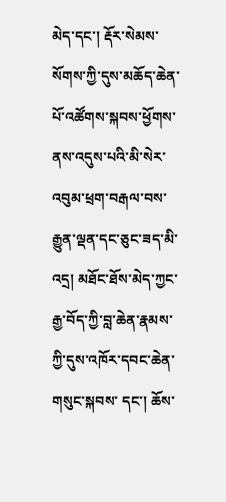མེད་དང་། རྡོར་སེམས་སོགས་ཀྱི་དུས་མཆོད་ཆེན་པོ་འཚོགས་སྐབས་ཕྱོགས་ནས་འདུས་པའི་མི་སེར་ འབུམ་ཕྲག་བརྒལ་བས་རྒྱུན་ལྡན་དང་ཅུང་ཟད་མི་འདྲ། མཐོང་ཐོས་མེད་ཀྱང་རྒྱ་བོད་ཀྱི་བླ་ཆེན་རྣམས་ཀྱི་དུས་འཁོར་དབང་ཆེན་གསུང་སྐབས་ དང་། ཆོས་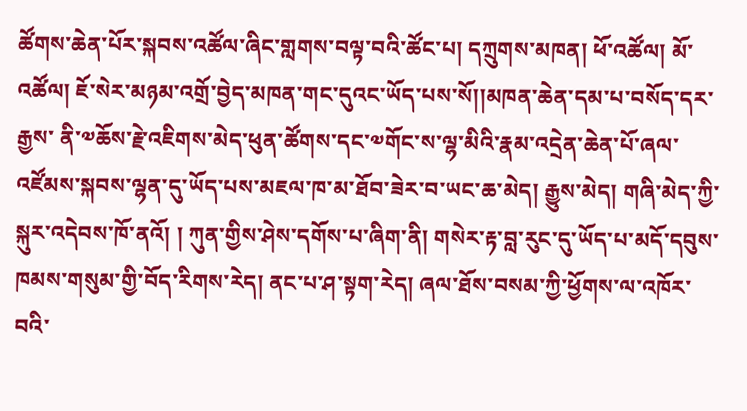ཚོགས་ཆེན་པོར་སྐབས་འཚོལ་ཞིང་གླགས་བལྟ་བའི་ཚོང་པ། དཀྲུགས་མཁན། ཕོ་འཚོལ། མོ་འཚོལ། ཇོ་སེར་མཉམ་འགྲོ་བྱེད་མཁན་གང་དུའང་ཡོད་པས་སོ།།མཁན་ཆེན་དམ་པ་བསོད་དར་རྒྱས་ ནི་༧ཆོས་རྗེ་འཇིགས་མེད་ཕུན་ཚོགས་དང་༧གོང་ས་ལྷ་མིའི་རྣམ་འདྲེན་ཆེན་པོ་ཞལ་ འཛོམས་སྐབས་ལྷན་དུ་ཡོད་པས་མཇལ་ཁ་མ་ཐོབ་ཟེར་བ་ཡང་ཆ་མེད། རྒྱུས་མེད། གཞི་མེད་ཀྱི་སྐུར་འདེབས་ཁོ་ནའོ། ། ཀུན་གྱིས་ཤེས་དགོས་པ་ཞིག་ནི། གསེར་རྟ་བླ་རུང་དུ་ཡོད་པ་མདོ་དབུས་ཁམས་གསུམ་གྱི་བོད་རིགས་རེད། ནང་པ་ཤ་སྟག་རེད། ཞལ་ཐོས་བསམ་ཀྱི་ཕྱོགས་ལ་འཁོར་བའི་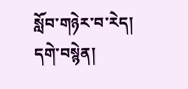སློབ་གཉེར་བ་རེད། དགེ་བསྙེན།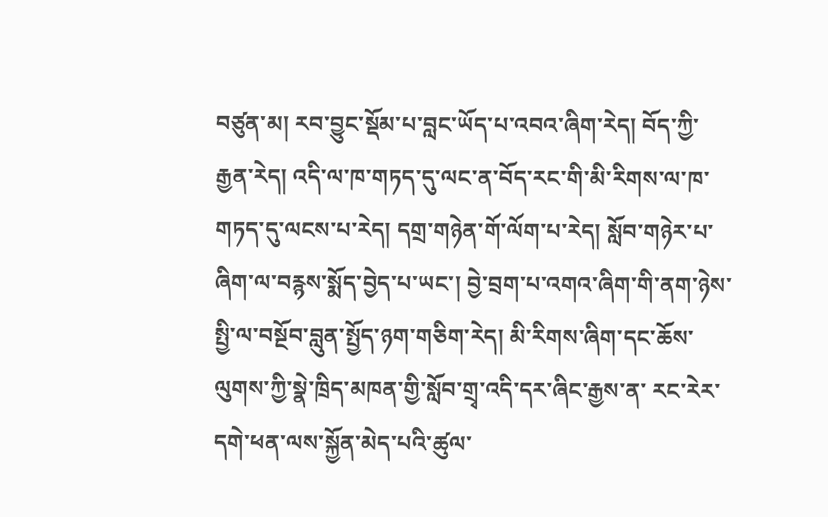བཙུན་མ། རབ་བྱུང་སྡོམ་པ་བླང་ཡོད་པ་འབའ་ཞིག་རེད། བོད་ཀྱི་རྒྱན་རེད། འདི་ལ་ཁ་གཏད་དུ་ལང་ན་བོད་རང་གི་མི་རིགས་ལ་ཁ་གཏད་དུ་ལངས་པ་རེད། དགྲ་གཉེན་གོ་ལོག་པ་རེད། སློབ་གཉེར་པ་ཞིག་ལ་བརྙས་སྨོད་བྱེད་པ་ཡང་། བྱེ་བྲག་པ་འགའ་ཞིག་གི་ནག་ཉེས་སྤྱི་ལ་བསྔོབ་བླུན་སྤྱོད་ཉག་གཅིག་རེད། མི་རིགས་ཞིག་དང་ཆོས་ལུགས་ཀྱི་སྣེ་ཁྲིད་མཁན་གྱི་སློབ་གྲྭ་འདི་དར་ཞིང་རྒྱས་ན་ རང་རེར་དགེ་ཕན་ལས་སྐྱོན་མེད་པའི་ཚུལ་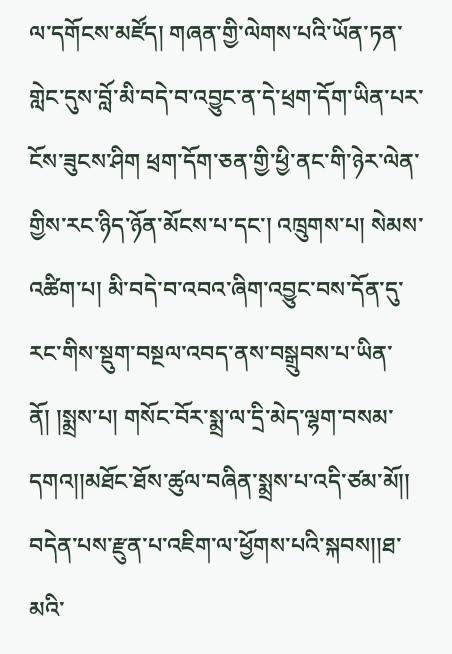ལ་དགོངས་མཛོད། གཞན་གྱི་ལེགས་པའི་ཡོན་ཏན་གླེང་དུས་བློ་མི་བདེ་བ་འབྱུང་ན་དེ་ཕྲག་དོག་ཡིན་པར་ ངོས་ཟུངས་ཤིག ཕྲག་དོག་ཅན་གྱི་ཕྱི་ནང་གི་ཉེར་ལེན་གྱིས་རང་ཉིད་ཉོན་མོངས་པ་དང་། འཁྲུགས་པ། སེམས་འཚིག་པ། མི་བདེ་བ་འབའ་ཞིག་འབྱུང་བས་དོན་དུ་རང་གིས་སྡུག་བསྔལ་འབད་ནས་བསྒྲུབས་པ་ཡིན་ ནོ། །སྨྲས་པ། གསོང་བོར་སྨྲ་ལ་དྲི་མེད་ལྷག་བསམ་དགའ།།མཐོང་ཐོས་ཚུལ་བཞིན་སྨྲས་པ་འདི་ཙམ་མོ།། བདེན་པས་རྫུན་པ་འཇིག་ལ་ཕྱོགས་པའི་སྐབས།།ཐ་མའི་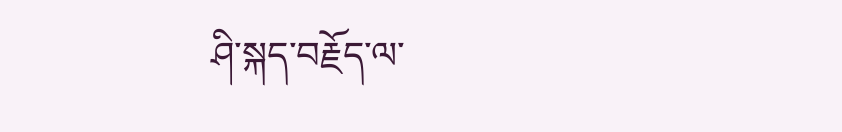ཤི་སྐད་བརྗོད་ལ་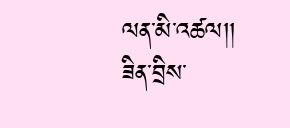ལན་མི་འཚལ།།
ཟིན་བྲིས་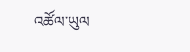འཚོལ་ཡུལ